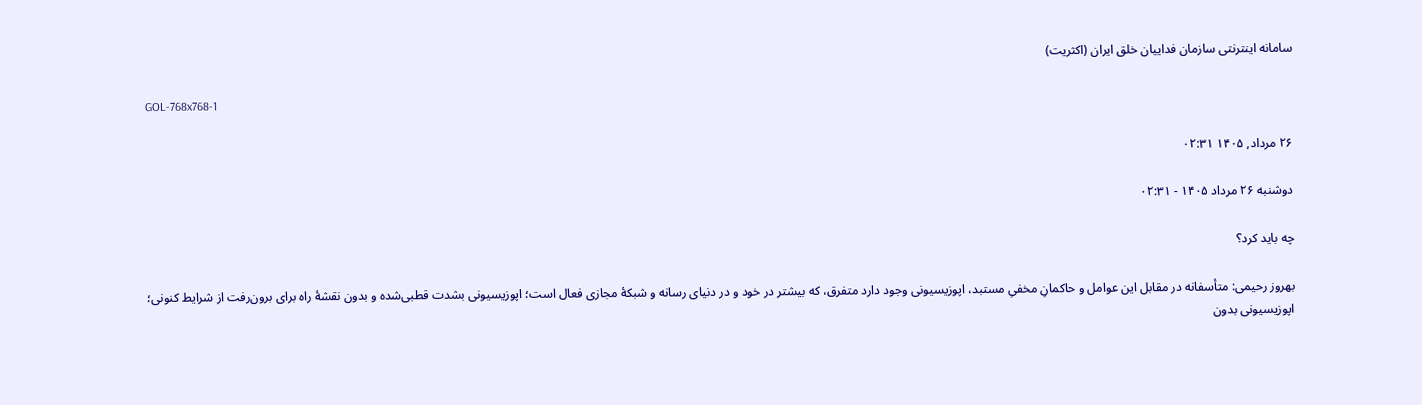سامانه اینترنتی سازمان فداییان خلق ایران (اکثریت)

GOL-768x768-1

۲۶ مرداد, ۱۴۰۵ ۰۲:۳۱

دوشنبه ۲۶ مرداد ۱۴۰۵ - ۰۲:۳۱

چه باید کرد؟

بهروز رحیمی: متأسفانه در مقابل این عوامل و حاکمانِ مخفیِ مستبد، اپوزیسیونی وجود دارد متفرق، که بیشتر در خود و در دنیای رسانه و شبکهٔ مجازی فعال است؛ اپوزیسیونی بشدت قطبی‌شده و بدون نقشهٔ راه برای برون‌رفت از شرایط کنونی؛ اپوزیسیونی بدون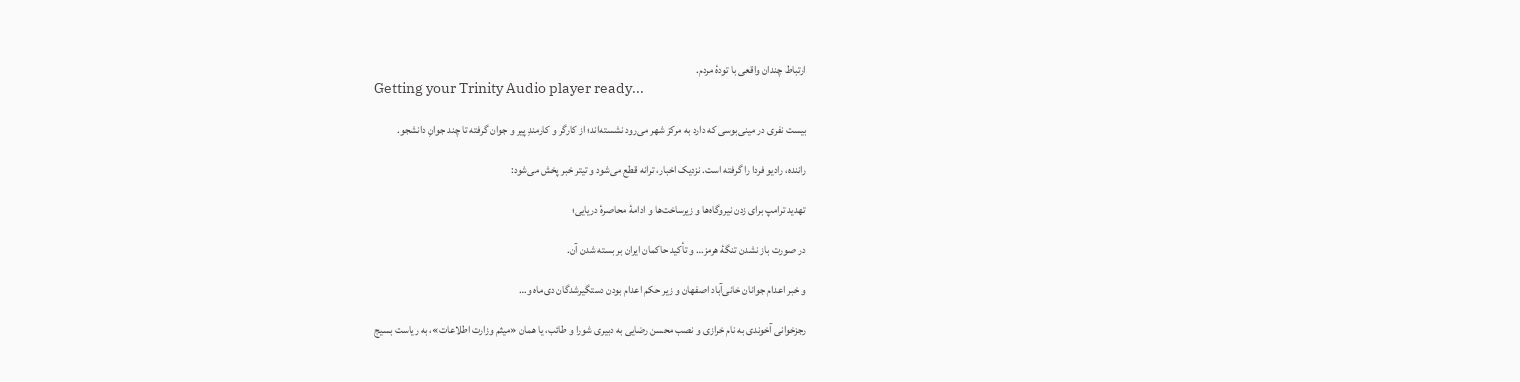ارتباط چندان واقعی با تودهٔ مردم.
Getting your Trinity Audio player ready...

بیست نفری در مینی‌بوسی که دارد به مرکز شهر می‌رود نشسته‌اند؛ از کارگر و کارمندِ پیر و جوان گرفته تا چند جوانِ دانشجو.

راننده، رادیو فردا را گرفته است. نزدیک اخبار، ترانه قطع می‌شود و تیتر خبر پخش می‌شود:

تهدید ترامپ برای زدن نیروگاه‌ها و زیرساخت‌ها و ادامهٔ محاصرهٔ دریایی؛

در صورت باز نشدن تنگهٔ هرمز… و تأکید حاکمان ایران بر بسته شدن آن.

و خبر اعدام جوانان خانی‌آباد اصفهان و زیر حکم اعدام بودن دستگیرشدگان دی‌ماه و…

رجزخوانی آخوندی به نام خرازی و نصب محسن رضایی به دبیری شورا و طائب، یا همان «میثم وزارت اطلاعات»، به ریاست بسیج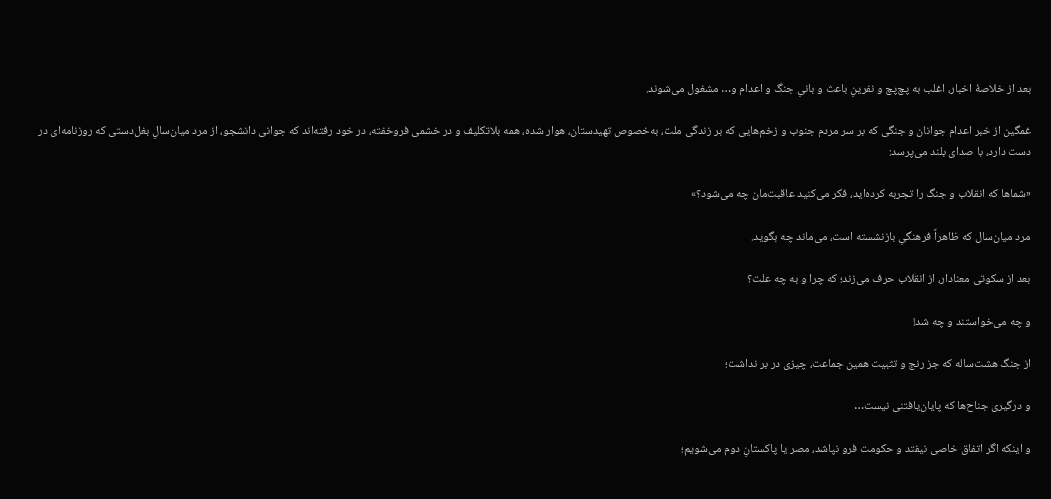بعد از خلاصهٔ اخبار، اغلب به پچ‌پچ و نفرینِ باعث و بانیِ جنگ و اعدام و… مشغول می‌شوند.

غمگین از خبر اعدام جوانان و جنگی که بر سر مردم جنوب و زخم‌هایی که بر زندگی ملت، به‌خصوص تهیدستان، هوار شده، همه بلاتکلیف و در خشمی فروخفته، در خود رفته‌اند که جوانی دانشجو، از مرد میان‌سالِ بغل‌دستی که روزنامه‌ای در دست دارد، با صدای بلند می‌پرسد:

«شماها که انقلاب و جنگ را تجربه کرده‌اید، فکر می‌کنید عاقبت‌مان چه می‌شود؟»

مرد میان‌سال که ظاهراً فرهنگیِ بازنشسته است، می‌ماند چه بگوید.

بعد از سکوتی معنا‌دار، از انقلاب حرف می‌زند؛ که چرا و به چه علت؟

و چه می‌خواستند و چه شد!

از جنگ هشت‌ساله که جز رنج و تثبیت همین جماعت، چیزی در بر نداشت؛

و درگیری جناح‌ها که پایان‌یافتنی نیست…

و اینکه اگر اتفاق خاصی نیفتد و حکومت فرو نپاشد، مصر یا پاکستانِ دوم می‌شویم؛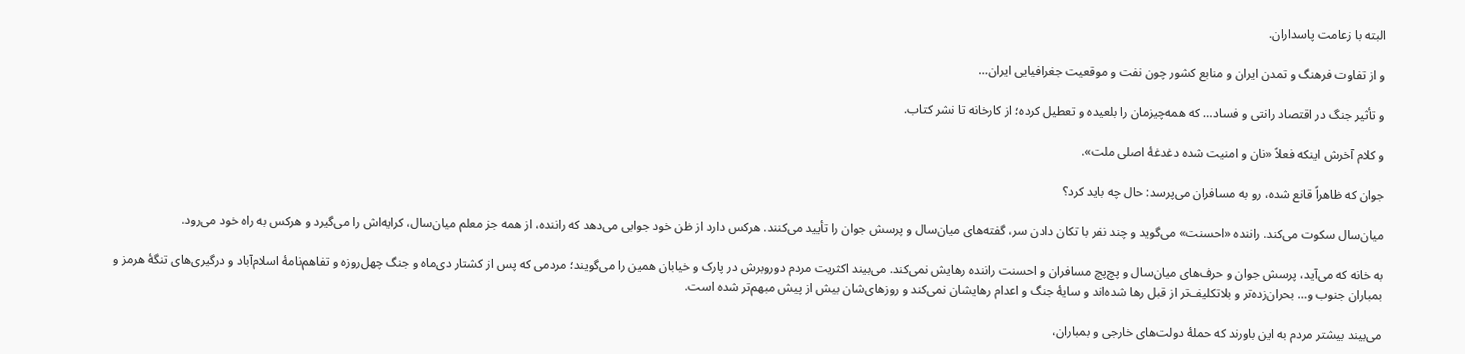البته با زعامت پاسداران.

و از تفاوت فرهنگ و تمدن ایران و منابع کشور چون نفت و موقعیت جغرافیایی ایران…

و تأثیر جنگ در اقتصاد رانتی و فساد… که همه‌چیزمان را بلعیده و تعطیل کرده؛ از کارخانه تا نشر کتاب.

و کلام آخرش اینکه فعلاً «نان و امنیت شده دغدغهٔ اصلی ملت».

جوان که ظاهراً قانع شده، رو به مسافران می‌پرسد: حال چه باید کرد؟

میان‌سال سکوت می‌کند. راننده «احسنت» می‌گوید و چند نفر با تکان دادن سر، گفته‌های میان‌سال و پرسش جوان را تأیید می‌کنند. هرکس دارد از ظن خود جوابی می‌دهد که راننده، از همه جز معلم میان‌سال، کرایه‌اش را می‌گیرد و هرکس به راه خود می‌رود.

به خانه که می‌آید، پرسش جوان و حرف‌های میان‌سال و پچ‌پچ مسافران و احسنت راننده رهایش نمی‌کند. می‌بیند اکثریت مردم دوروبرش در پارک و خیابان همین را می‌گویند؛ مردمی که پس از کشتار دی‌ماه و جنگ چهل‌روزه و تفاهم‌نامهٔ اسلام‌آباد و درگیری‌های تنگهٔ هرمز و بمباران جنوب و… بحران‌زده‌تر و بلاتکلیف‌تر از قبل رها شده‌اند و سایهٔ جنگ و اعدام رهایشان نمی‌کند و روزهای‌شان بیش از پیش مبهم‌تر شده است.

می‌بیند بیشتر مردم به این باورند که حملهٔ دولت‌های خارجی و بمباران،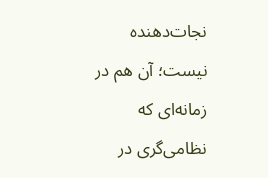نجات‌دهنده نیست؛ آن هم در زمانه‌ای که نظامی‌گری در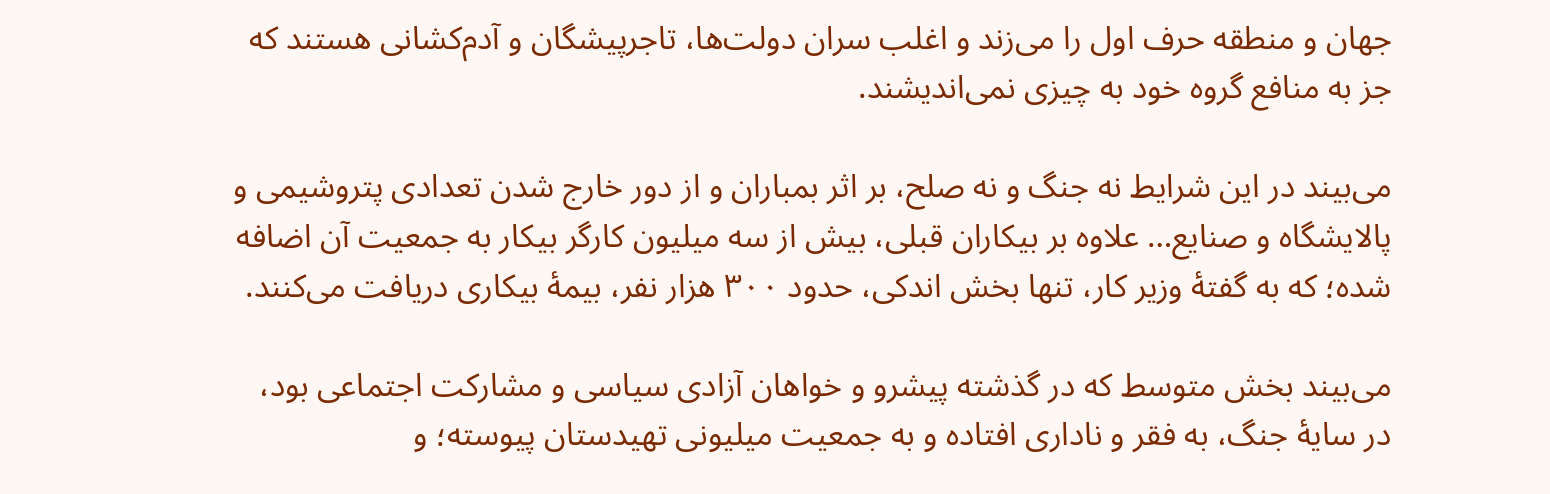جهان و منطقه حرف اول را می‌زند و اغلب سران دولت‌ها، تاجرپیشگان و آدم‌کشانی هستند که جز به منافع گروه خود به چیزی نمی‌اندیشند.

می‌بیند در این شرایط نه جنگ و نه صلح، بر اثر بمباران و از دور خارج شدن تعدادی پتروشیمی و پالایشگاه و صنایع… علاوه بر بیکاران قبلی، بیش از سه میلیون کارگر بیکار به جمعیت آن اضافه شده؛ که به گفتهٔ وزیر کار، تنها بخش اندکی، حدود ۳۰۰ هزار نفر، بیمهٔ بیکاری دریافت می‌کنند.

می‌بیند بخش متوسط که در گذشته پیشرو و خواهان آزادی سیاسی و مشارکت اجتماعی بود، در سایهٔ جنگ، به فقر و ناداری افتاده و به جمعیت میلیونی تهیدستان پیوسته؛ و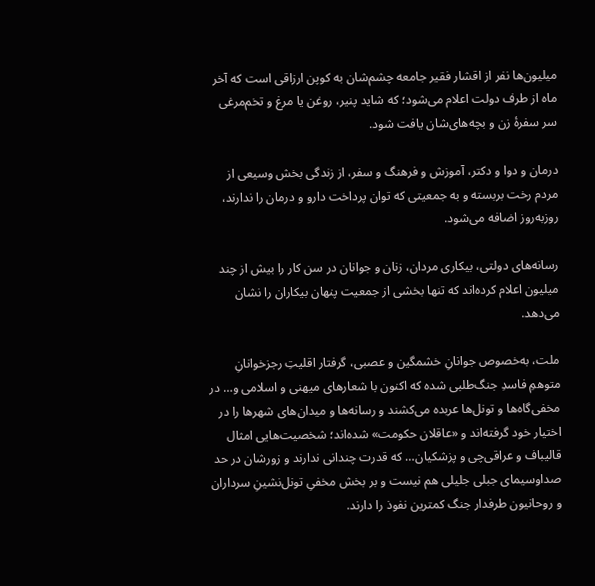میلیون‌ها نفر از اقشار فقیر جامعه چشم‌شان به کوپن ارزاقی است که آخر ماه از طرف دولت اعلام می‌شود؛ که شاید پنیر، روغن یا مرغ و تخم‌مرغی سر سفرهٔ زن و بچه‌های‌شان یافت شود.

درمان و دوا و دکتر، آموزش و فرهنگ و سفر، از زندگی بخش وسیعی از مردم رخت بربسته و به جمعیتی که توان پرداخت دارو و درمان را ندارند، روزبه‌روز اضافه می‌شود.

رسانه‌های دولتی، بیکاری مردان، زنان و جوانان در سن کار را بیش از چند میلیون اعلام کرده‌اند که تنها بخشی از جمعیت پنهان بیکاران را نشان می‌دهد.

ملت، به‌خصوص جوانانِ خشمگین و عصبی، گرفتار اقلیتِ رجزخوانانِ متوهمِ فاسدِ جنگ‌طلبی شده که اکنون با شعارهای میهنی و اسلامی و… در مخفی‌گاه‌ها و تونل‌ها عربده می‌کشند و رسانه‌ها و میدان‌های شهرها را در اختیار خود گرفته‌اند و «عاقلان حکومت» شده‌اند؛ شخصیت‌هایی امثال قالیباف و عراقی‌چی و پزشکیان… که قدرت چندانی ندارند و زورشان در حد صداوسیمای جبلی جلیلی هم نیست و بر بخش مخفیِ تونل‌نشینِ سرداران و روحانیون طرفدار جنگ کمترین نفوذ را دارند.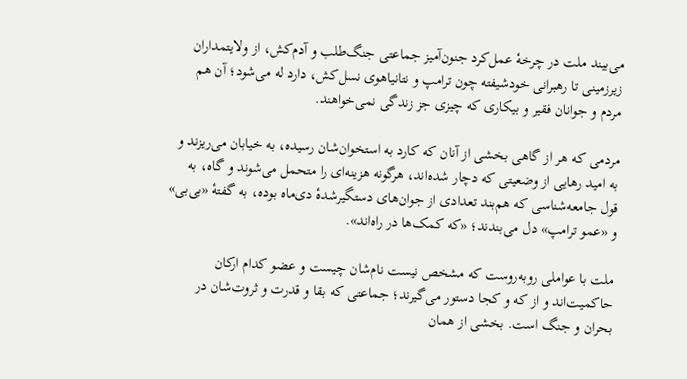می‌بیند ملت در چرخهٔ عمل‌کرد جنون‌آمیز جماعتی جنگ‌طلب و آدم‌کش، از ولایتمداران زیرزمینی تا رهبرانی خودشیفته چون ترامپ و نتانیاهوی نسل‌کش، دارد له می‌شود؛ آن هم مردم و جوانان فقیر و بیکاری که چیزی جز زندگی نمی‌خواهند.

مردمی که هر از گاهی بخشی از آنان که کارد به استخوان‌شان رسیده، به خیابان می‌ریزند و به امید رهایی از وضعیتی که دچار شده‌اند، هرگونه هزینه‌ای را متحمل می‌شوند و گاه، به قول جامعه‌شناسی که هم‌بند تعدادی از جوان‌های دستگیرشدهٔ دی‌ماه بوده، به گفتهٔ «بی‌بی» و «عمو ترامپ» دل می‌بندند؛ «که کمک‌ها در راه‌اند».

ملت با عواملی روبه‌روست که مشخص نیست نام‌شان چیست و عضو کدام ارکان حاکمیت‌اند و از که و کجا دستور می‌گیرند؛ جماعتی که بقا و قدرت و ثروت‌شان در بحران و جنگ است. بخشی از همان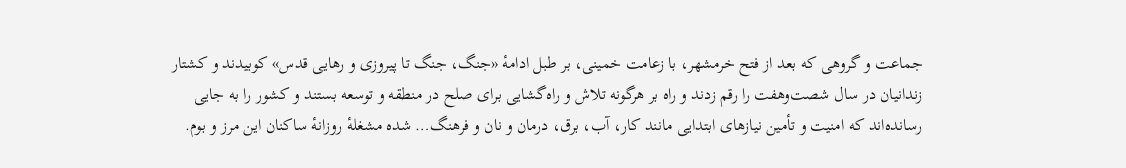جماعت و گروهی که بعد از فتح خرمشهر، با زعامت خمینی، بر طبل ادامهٔ «جنگ، جنگ تا پیروزی و رهایی قدس» کوبیدند و کشتار زندانیان در سال شصت‌وهفت را رقم زدند و راه بر هرگونه تلاش و راه‌گشایی برای صلح در منطقه و توسعه بستند و کشور را به جایی رسانده‌اند که امنیت و تأمین نیازهای ابتدایی مانند کار، آب، برق، درمان و نان و فرهنگ… شده مشغلهٔ روزانهٔ ساکنان این مرز و بوم.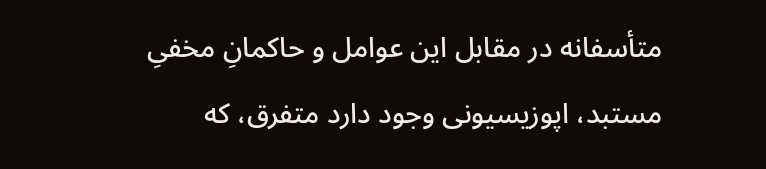متأسفانه در مقابل این عوامل و حاکمانِ مخفیِ مستبد، اپوزیسیونی وجود دارد متفرق، که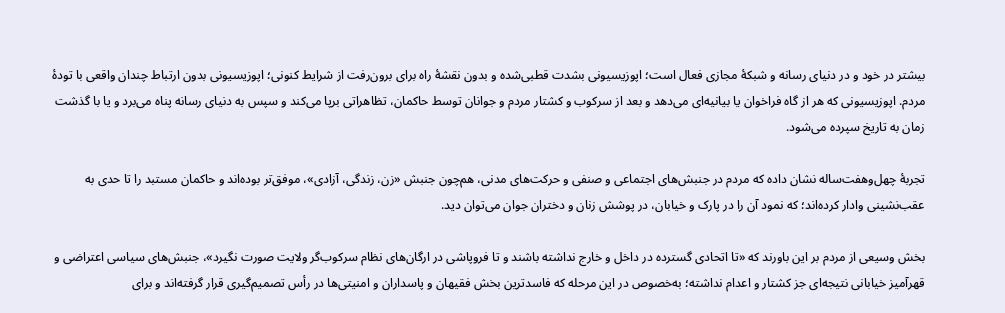بیشتر در خود و در دنیای رسانه و شبکهٔ مجازی فعال است؛ اپوزیسیونی بشدت قطبی‌شده و بدون نقشهٔ راه برای برون‌رفت از شرایط کنونی؛ اپوزیسیونی بدون ارتباط چندان واقعی با تودهٔ مردم. اپوزیسیونی که هر از گاه فراخوان یا بیانیه‌ای می‌دهد و بعد از سرکوب و کشتار مردم و جوانان توسط حاکمان، تظاهراتی برپا می‌کند و سپس به دنیای رسانه پناه می‌برد و یا با گذشت زمان به تاریخ سپرده می‌شود.

تجربهٔ چهل‌وهفت‌ساله نشان داده که مردم در جنبش‌های اجتماعی و صنفی و حرکت‌های مدنی، هم‌چون جنبش «زن، زندگی، آزادی»، موفق‌تر بوده‌اند و حاکمان مستبد را تا حدی به عقب‌نشینی وادار کرده‌اند؛ که نمود آن را در پارک و خیابان، در پوشش زنان و دختران جوان می‌توان دید.

بخش وسیعی از مردم بر این باورند که «تا اتحادی گسترده در داخل و خارج نداشته باشند و تا فروپاشی در ارگان‌های نظام سرکوب‌گر ولایت صورت نگیرد»، جنبش‌های سیاسی اعتراضی و قهرآمیز خیابانی نتیجه‌ای جز کشتار و اعدام نداشته؛ به‌خصوص در این مرحله که فاسدترین بخش فقیهان و پاسداران و امنیتی‌ها در رأس تصمیم‌گیری قرار گرفته‌اند و برای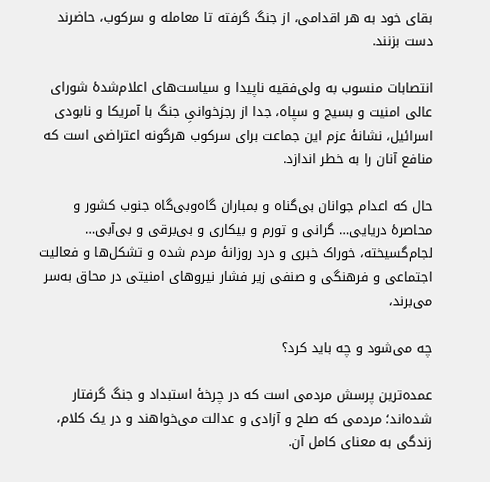بقای خود به هر اقدامی، از جنگ گرفته تا معامله و سرکوب، حاضرند دست بزنند.

انتصابات منسوب به ولی‌فقیه ناپیدا و سیاست‌های اعلام‌شدهٔ شورای عالی امنیت و بسیج و سپاه، جدا از رجزخوانیِ جنگ با آمریکا و نابودی اسرائیل، نشانهٔ عزم این جماعت برای سرکوب هرگونه اعتراضی است که منافع آنان را به خطر اندازد.

حال که اعدام جوانان بی‌گناه و بمباران گاه‌وبی‌گاه جنوب کشور و محاصرهٔ دریایی… گرانی و تورم و بیکاری و بی‌برقی و بی‌آبی… لجام‌گسیخته، خوراک خبری و درد روزانهٔ مردم شده و تشکل‌ها و فعالیت اجتماعی و فرهنگی و صنفی زیر فشار نیروهای امنیتی در محاق به‌سر می‌برند،

چه می‌شود و چه باید کرد؟

عمده‌ترین پرسش مردمی است که در چرخهٔ استبداد و جنگ گرفتار شده‌اند؛ مردمی که صلح و آزادی و عدالت می‌خواهند و در یک کلام، زندگی به معنای کامل آن.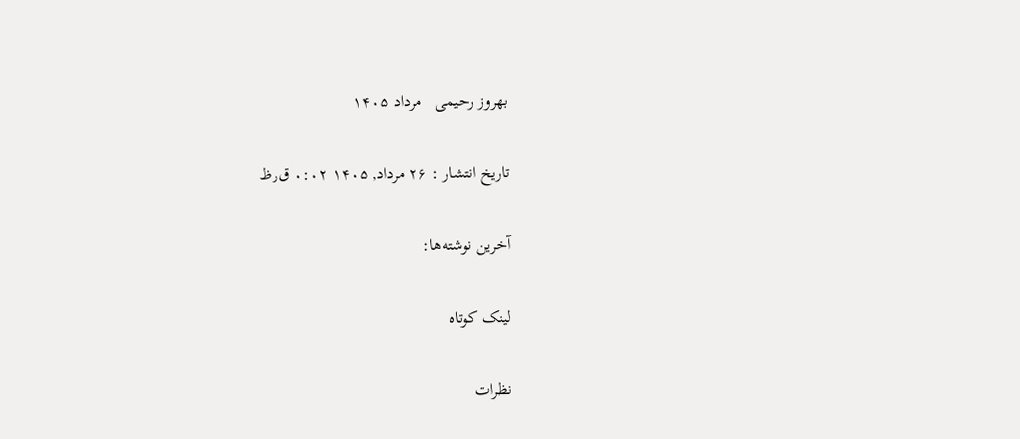بهروز رحیمی   مرداد ۱۴۰۵

تاریخ انتشار : ۲۶ مرداد, ۱۴۰۵ ۰:۰۲ ق٫ظ

آخرین نوشته‌ها:

لینک کوتاه

نظرات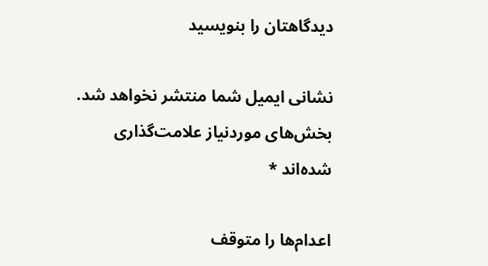دیدگاهتان را بنویسید

نشانی ایمیل شما منتشر نخواهد شد. بخش‌های موردنیاز علامت‌گذاری شده‌اند *

اعدام‌ها را متوقف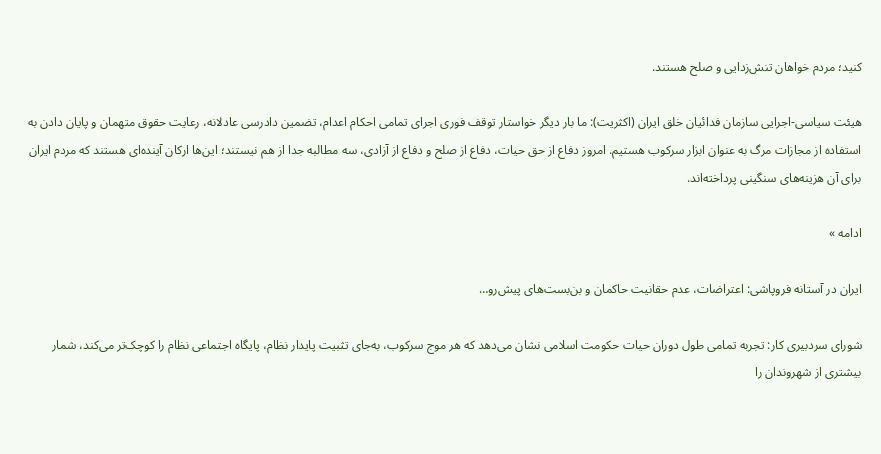کنید؛ مردم خواهان تنش‌زدایی و صلح هستند.

هیئت سیاسی-اجرایی سازمان فدائیان خلق ایران (اکثریت): ما بار دیگر خواستار توقف فوری اجرای تمامی احکام اعدام، تضمین دادرسی عادلانه، رعایت حقوق متهمان و پایان دادن به استفاده از مجازات مرگ به عنوان ابزار سرکوب هستیم. امروز دفاع از حق حیات، دفاع از صلح و دفاع از آزادی، سه مطالبه جدا از هم نیستند؛ این‌ها ارکان آینده‌ای هستند که مردم ایران برای آن هزینه‌های سنگینی پرداخته‌اند.

ادامه »

ایران در آستانه فروپاشی: اعتراضات، عدم حقانیت حاکمان و بن‌بست‌های پیش‌رو…

شورای سردبیری کار: تجربه تمامی طول دوران حیات حکومت اسلامی نشان می‌دهد که هر موج سرکوب، به‌جای تثبیت پایدار نظام، پایگاه اجتماعی نظام را کوچک‌تر می‌کند، شمار بیشتری از شهروندان را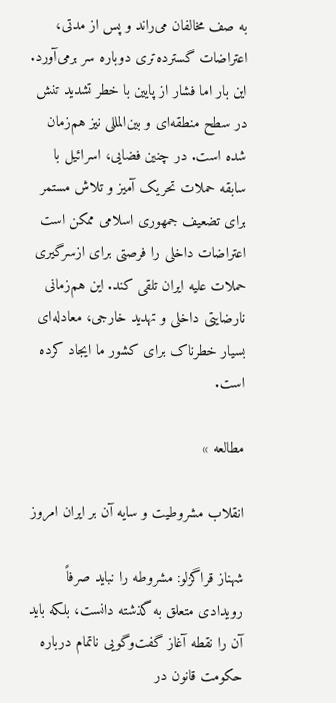به صف مخالفان می‌راند و پس از مدتی، اعتراضات گسترده‌تری دوباره سر برمی‌آورد. این بار اما فشار از پایین با خطر تشدید تنش در سطح منطقه‌ای و بین‌المللی نیز هم‌زمان شده است. در چنین فضایی، اسرائیل با سابقه حملات تحریک آمیز و تلاش مستمر برای تضعیف جمهوری اسلامی ممکن است اعتراضات داخلی را فرصتی برای ازسرگیری حملات علیه ایران تلقی کند. این هم‌زمانی نارضایتی داخلی و تهدید خارجی، معادله‌ای بسیار خطرناک برای کشور ما ایجاد کرده است.

مطالعه »

انقلاب مشروطیت و سایه آن بر ایران امروز

شهناز قراگزلو: مشروطه را نباید صرفاً رویدادی متعلق به گذشته دانست، بلکه باید آن را نقطه آغاز گفت‌وگویی ناتمام درباره حکومت قانون در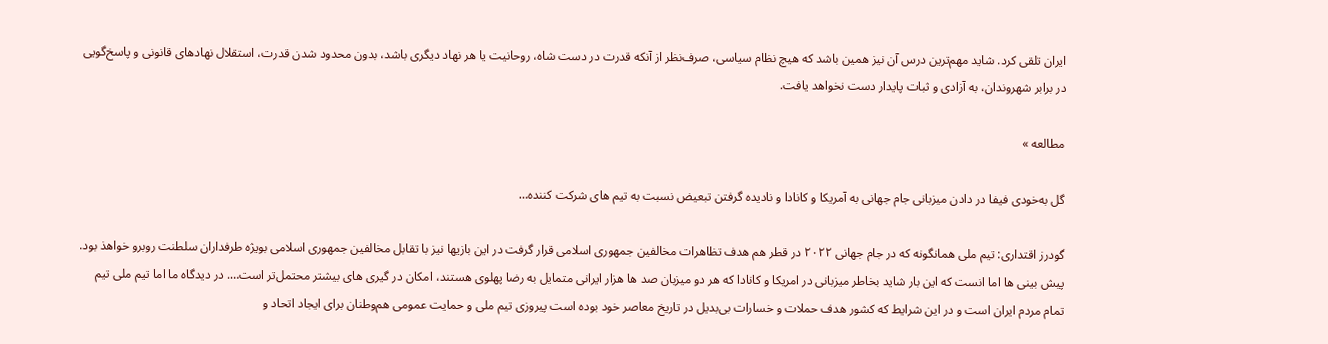ایران تلقی کرد. شاید مهم‌ترین درس آن نیز همین باشد که هیچ نظام سیاسی، صرف‌نظر از آنکه قدرت در دست شاه، روحانیت یا هر نهاد دیگری باشد، بدون محدود شدن قدرت، استقلال نهادهای قانونی و پاسخ‌گویی در برابر شهروندان، به آزادی و ثبات پایدار دست نخواهد یافت.

مطالعه »

گل به‌خودی فیفا در دادن میزبانی جام جهانی به آمریکا و کانادا و نادیده گرفتن تبعیض نسبت به تیم های شرکت کننده…

گودرز اقتداری: تیم ملی همانگونه که در جام جهانی ۲۰۲۲ در قطر هم هدف تظاهرات مخالفین جمهوری اسلامی قرار گرفت در این بازیها نیز با تقابل مخالفین جمهوری اسلامی بویژه طرفداران سلطنت روبرو خواهذ بود. پیش بینی ها اما انست که این بار شاید بخاطر میزبانی در امریکا و کانادا که هر دو میزبان صد ها هزار ایرانی متمایل به رضا پهلوی هستند، امکان در گیری های بیشتر محتمل‌تر است…. در دیدگاه ما اما تیم ملی تیم تمام مردم ایران است و در این شرایط که کشور هدف حملات و خسارات بی‌بدیل در تاریخ معاصر خود بوده است پیروزی تیم ملی و حمایت عمومی هم‌وطنان برای ایجاد اتحاد و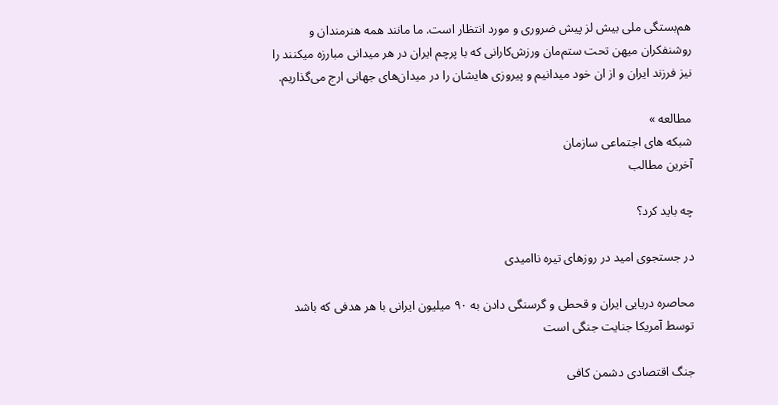هم‌بستگی ملی بیش لز پیش ضروری و مورد انتظار است. ما مانند همه هنرمندان و روشنفکران میهن تحت ستم‌مان ورزش‌کارانی که با پرچم ایران در هر میدانی مبارزه میکنند را نیز فرزند ایران و از ان خود میدانیم و پیروزی هایشان را در میدان‌های جهانی ارج می‌گذاریم.

مطالعه »
شبکه های اجتماعی سازمان
آخرین مطالب

چه باید کرد؟

در جستجوی امید در روزهای تیره ناامیدی

محاصره دریایی ایران و قحطی و گرسنگی دادن به ۹۰ میلیون ایرانی با هر هدفی که باشد توسط آمریکا جنایت جنگی است

جنگ اقتصادی دشمن کافی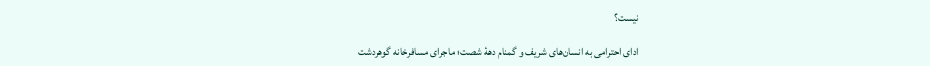نیست؟

ادای احترامی به انسان‌های شریف و گمنام دههٔ شصت؛ ماجرای مسافرخانه گوهردشت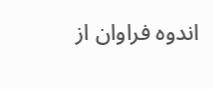اندوه فراوان از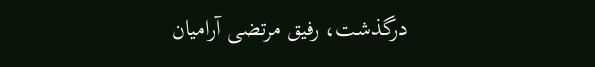درگذشت، رفیق مرتضی آرامیان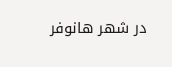در شهر هانوفر